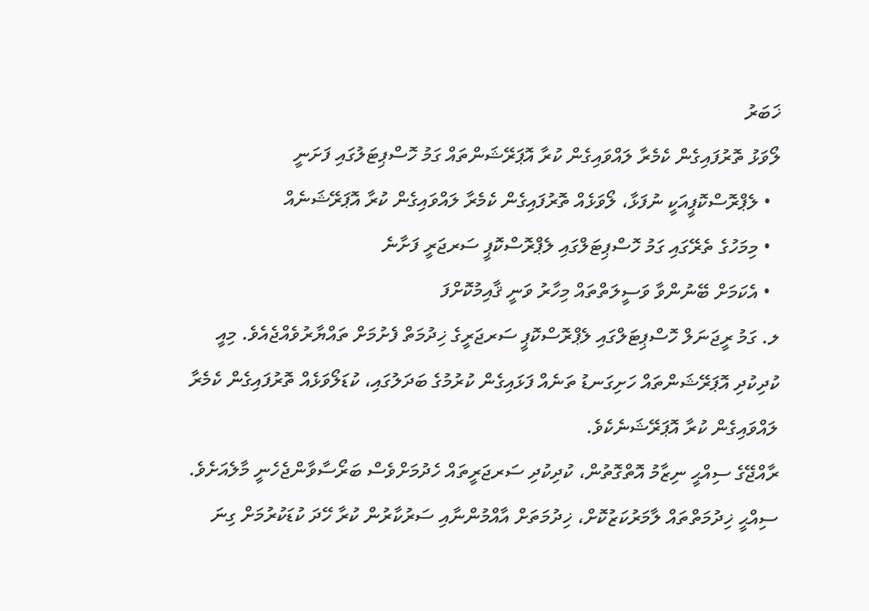ޚަބަރު
ލޯވަޅު ތޮރުފައިގެން ކެމެރާ ލައްވައިގެން ކުރާ އޮޕަރޭޝަންތައް ގަމު ހޮސްޕިޓަލުގައި ފަށަނީ
  • ލެޕްރޮސްކޮޕީއަކީ ނުފަޅާ، ލޯވަޅެއް ތޮރުފައިގެން ކެމެރާ ލައްވައިގެން ކުރާ އޮޕަރޭޝަނެއް
  • މިމަހުގެ ތެރޭގައި ގަމު ހޮސްޕިޓަލްގައި ލެޕްރޮސްކޮޕީ ސަރޖަރީ ފަށާނެ
  • އެކަމަށް ބޭނުންވާ ވަސީލަތްތައް މިހާރު ވަނީ ޤާއިމުކޮށްފަ
ލ. ގަމު ރީޖަނަލް ހޮސްޕިޓަލްގައި ލެޕްރޮސްކޮޕީ ސަރޖަރީގެ ޚިދުމަތް ފެށުމަށް ތައްޔާރުވެއްޖެއެވެ. މިއީ ކުދިކުދި އޮޕަރޭޝަންތައް ހަށިގަނޑު ތަނެއް ފަޅައިގެން ކުރުމުގެ ބަދަލުގައި، ކުޑަލޯވަޅެއް ތޮރުފައިގެން ކެމެރާ ލައްވައިގެން ކުރާ އޮޕަރޭޝަނެކެވެ.
ރާއްޖޭގެ ސިއްޙީ ނިޒާމު އޮތްގޮތުން، ކުދިކުދި ސަރޖަރީތައް ހެދުމަށްވެސް ބަރޯސާވާންޖެހެނީ މާލެއަށެވެ. ސިއްޙީ ޚިދުމަތްތައް ލާމަރުކަޒުކޮށް، ޚިދުމަތަށް އާއްމުންނާއި ސަރުކާރުން ކުރާ ހޭދަ ކުޑަކުރުމަށް ގިނަ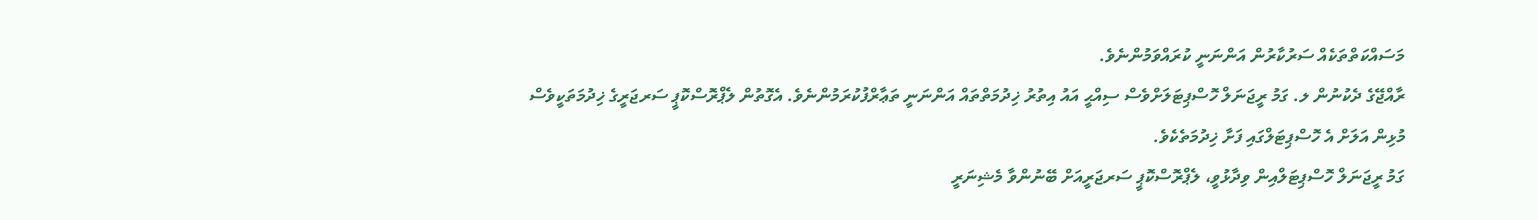މަސައްކަތްތަކެއް ސަރުކާރުން އަންނަނީ ކުރައްވަމުންނެވެ.
ރާއްޖޭގެ ދެކުނުން ލ. ގަމު ރީޖަނަލް ހޮސްޕިޓަލަށްވެސް ސިއްޙީ އައު އިތުރު ޚިދުމަތްތައް އަންނަނީ ތަޢާރްފުކުރަމުންނެވެ. އެގޮތުން ލެޕްރޮސްކޮޕީ ސަރޖަރީގެ ޚިދުމަތަކީވެސް މުޅިން އަލަށް އެ ހޮސްޕިޓަލްގައި ފަށާ ޚިދުމަތެކެވެ.
ގަމު ރީޖަނަލް ހޮސްޕިޓަލްއިން ވިދާޅުވީ، ލެޕްރޮސްކޮޕީ ސަރޖަރީއަށް ބޭނުންވާ މެޝިނަރީ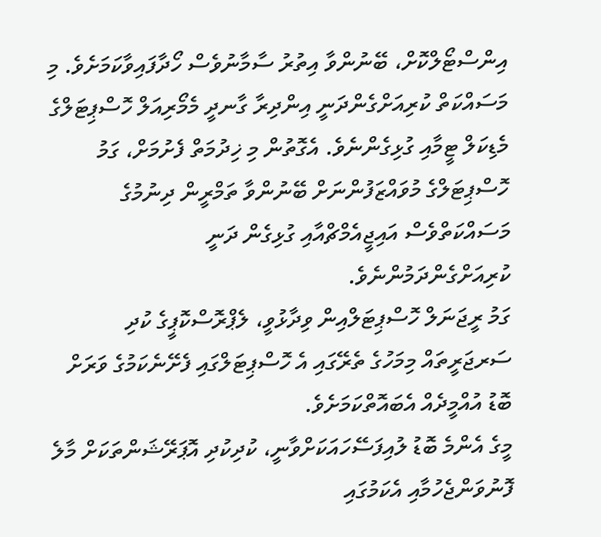އިންސްޓޯލްކޮށް، ބޭނުންވާ އިތުރު ސާމާނުވެސް ހޯދާފައިވާކަމަށެވެ. މި މަސައްކަތް ކުރިއަށްގެންދަނީ އިންދިރާ ގާނދީ މެމޯރިއަލް ހޮސްޕިޓަލްގެ މެޑިކަލް ޓީމާއި ގުޅިގެންނެވެ. އެގޮތުން މި ޚިދުމަތް ފެށުމަށް، ގަމު ހޮސްޕިޓަލްގެ މުވައްޒަފުންނަށް ބޭނުންވާ ތަމްރީން ދިނުމުގެ މަސައްކަތްވެސް އައިޖީއެމްޗްއާއި ގުޅިގެން ދަނީ ކުރިއަށްގެންދަމުންނެވެ.
ގަމު ރީޖަނަލް ހޮސްޕިޓަލްއިން ވިދާޅުވީ، ލެޕްރޮސްކޮޕީގެ ކުދި ސަރޖަރީތައް މިމަހުގެ ތެރޭގައި އެ ހޮސްޕިޓަލްގައި ފެށޭނެކަމުގެ ވަރަށް ބޮޑު އުއްމީދެއް އެބައޮތްކަމަށެވެ.
މީގެ އެންމެ ބޮޑު ލުއިފަސޭހައަކަށްވާނީ، ކުދިކުދި އޮޕަރޭޝަންތަކަށް މާލެ ފޮނުވަންޖެހުމާއި އެކަމުގައި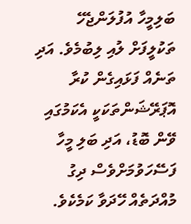ބަލިމީހާ އުފުލަންޖެހޭ ތަކުލީފަށް ލުއި ލިބުމެވެ. އަދި ތަނެއް ފަޅައިގެން ކުރާ އޮޕަރޭޝަންތަކަކީ އެކަމުގައި ވޭން ބޮޑު، އަދި ބަލި މީހާ ފަސޭހަވުމަށްވެސް ދިގު މުއްދަތެއް ހޭދަވާ ކަމެކެވެ.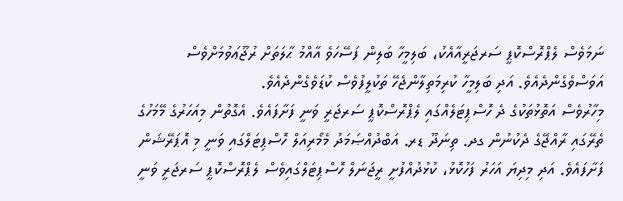ނަމަވެސް ލެޕްރޮސްކޮޕީ ސަރޖަރީއާއެކު، ބަލިމީހާ ބަލިން ފަސޭހަވެ އާއްމު ޙާލަތަށް ރުޖޫޢަވުމަށްވެސް އަވަސްވެގެންދެއެވެ. އަދި ބަލިމީހާ ކުރިމަތިލާންޖެހޭ ތަކުލީފުވެސް ކުޑަވެގެންދެއެވެ.
މިހާރުވެސް އަތޮޅުތަކުގެ ދެ ހޮސްޕިޓަލެއްގައި ލެޕްރޮސްކޮޕީ ސަރޖަރީ ވަނީ ފަށާފައެވެ. އެގޮތުން މިއަހަރުގެ މޭމަހުގެ ތެރޭގައި ރާއްޖޭގެ ދެކުނުން ގދ. ތިނަދޫ ޑރ. އަބްދުއްޞަމަދު މެމޯރިއަލް ހޮސްޕިޓަލްގައި ވަނީ މި އޮޕަރޭޝަން ފަށާފައެވެ. އަދި މިދިޔަ އަހަރު ފަހުކޮޅު، ކުޅުދުއްފުށީ ރީޖަނަލް ހޮސްޕިޓަލްގައިވެސް ލެޕްރޮސްކޮޕީ ސަރޖަރީ ވަނީ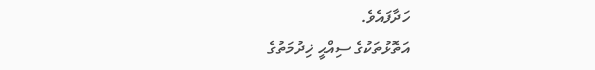ހަދާފައެވެ.
އަތޮޅުތަކުގެ ސިއްޙީ ޚިދުމަތުގެ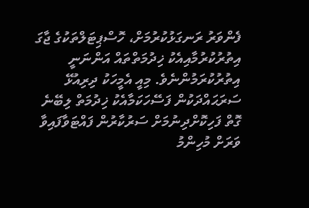ފެންވަރު ރަނގަޅުކުރުމަށް، ހޮސްޕިޓަލްތަކުގެ ޖާގަ އިތުރުކުރުމާއިއެކު ޚިދުމަތްތައް އަންނަނީ އިތުރުކުރަމުންނެވެ. މިއީ އެމީހަކު ދިރިއުޅޭ ސަރަޙައްދަކުން ފަސޭހަކަމާއެކު ޚިދުމަތް ލިބޭނެ ގޮތް ފަހިކޮށްދިނުމަށް ސަރުކާރުން ފައްޓަވާފައިވާ ވަރަށް މުހިންމު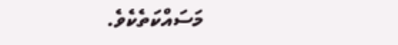މަސައްކަތެކެވެ.